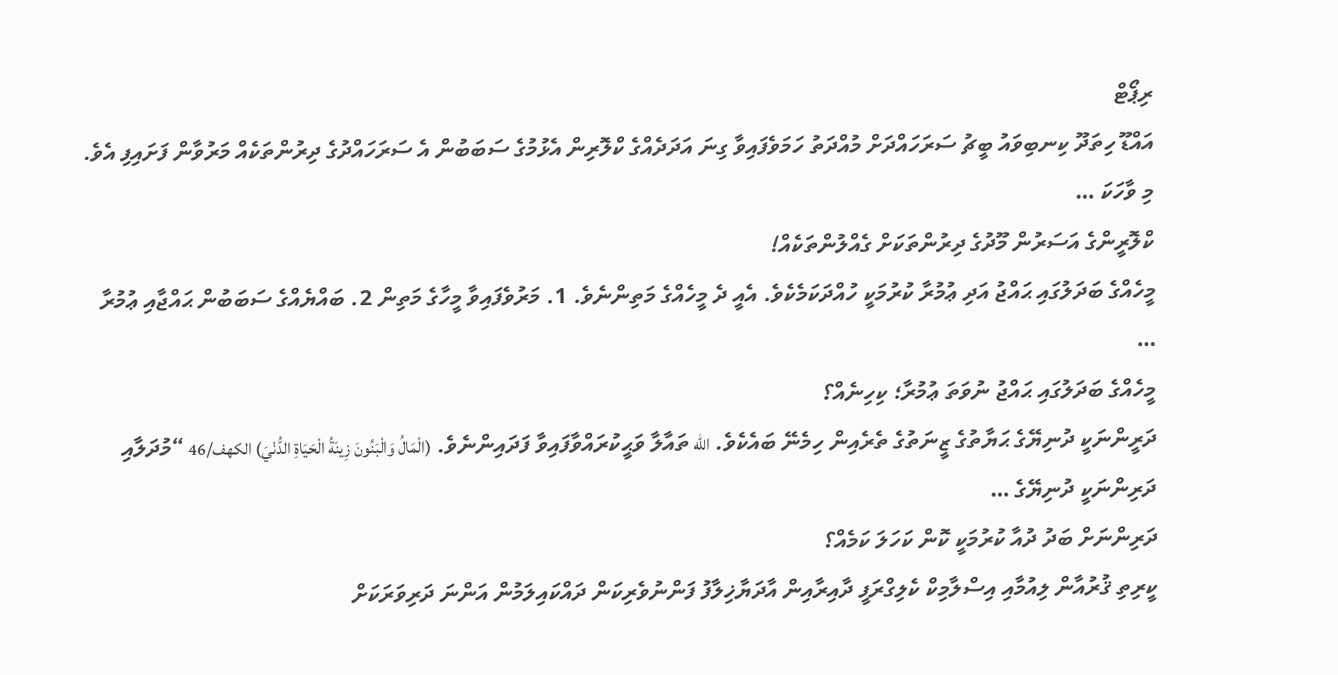ރިޕޯޓް
އައްޑޫ ހިތަދޫ ކިނބިވައު ބީޗު ސަރަހައްދަށް މުއްދަތު ހަމަވެފައިވާ ގިނަ އަދަދެއްގެ ކްލޮރިން އެޅުމުގެ ސަބަބުން އެ ސަރަހައްދުގެ ދިރުންތަކެއް މަރުވާން ފަށައިފި އެވެ. މި ވާހަކަ …
ކްލޮރީންގެ އަސަރުން މޫދުގެ ދިރުންތަކަށް ގެއްލުންތަކެއް!
މީހެއްގެ ބަދަލުގައި ޙައްޖު އަދި ޢުމުރާ ކުރުމަކީ ހުއްދަކަމެކެވެ. އެއީ ދެ މީހެއްގެ މަތިންނެވެ. 1. މަރުވެފައިވާ މީހާގެ މަތިން 2. ބައްޔެއްގެ ސަބަބުން ޙައްޖާއި ޢުމުރާ …
މީހެއްގެ ބަދަލުގައި ޙައްޖު ނުވަތަ ޢުމުރާ؛ ކިހިނެއް؟
ދަރީންނަކީ ދުނިޔޭގެ ޙަޔާތުގެ ޒީނަތުގެ ތެރެއިން ހިމެނޭ ބައެކެވެ. الله ތައާލާ ވަޙީކުރައްވާފައިވާ ފަދައިންނެވެ. (الْمَالُ وَالْبَنُونَ زِينَةُ الْحَيَاةِ الدُّنْيَ) الكهف/46 “މުދަލާއި ދަރިންނަކީ ދުނިޔޭގެ …
ދަރިންނަށް ބަދު ދުއާ ކުރުމަކީ ކޮން ކަހަލަ ކަމެއް؟
ކީރިތި ޤުރުއާން ލިއުމާއި އިސްލާމިކް ކެލިގްރަފީ ދާއިރާއިން އާދަޔާޚިލާފު ފަންނުވެރިކަން ދައްކައިލަމުން އަންނަ ދަރިވަރަކަށް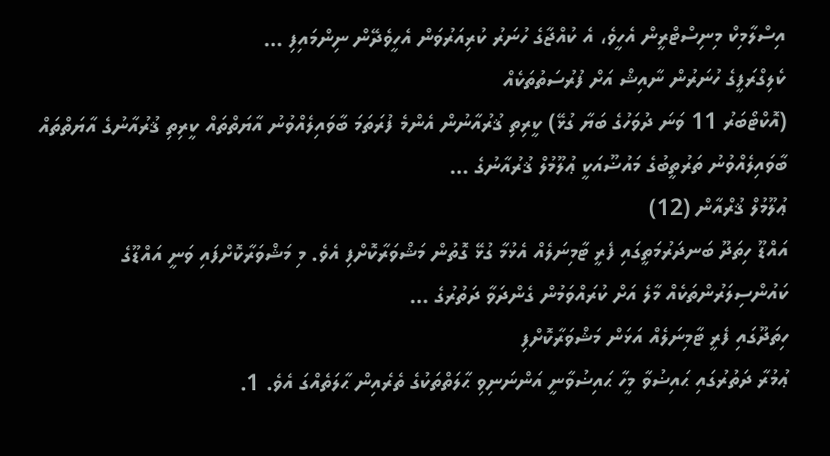އިސްލާމިކް މިނިސްޓްރީން އެހީވެ، އެ ކުއްޖާގެ ހުނަރު ކުރިއަރުވަން އެހީވެދޭން ނިންމައިފި …
ކެލިގްރަފީގެ ހުނަރުން ނާއިޝް އަށް ފުރުސަތުތަކެއް
(އޮކްޓޯބަރު 11 ވަނަ ދުވަހުގެ ބަޔާ ގުޅޭ) ކީރިތި ޤުރުއާނުން އެންމެ ފުރަތަމަ ބާވައިލެއްވުނު އާޔަތްތައް ކީރިތި ޤުރުއާނުގެ އާޔަތްތައް ބާވައިލެއްވުނު ތަރުތީބުގެ މައުޟޫއަކީ ޢުލޫމުލް ޤުރުއާނުގެ …
ޢުލޫމުލް ޤުރްއާން (12)
އައްޑޫ ހިތަދޫ ބަނދަރުމަތީގައި ފެރީ ޓާމިނަލެއް އެޅުމާ ގުޅޭ ގޮތުން މަޝްވަރާކޮށްފި އެވެ. މި މަޝްވަރާކޮށްފައި ވަނީ އައްޑޫގެ ކައުންސިލަރުންތަކެއް މާލެ އަށް ކުރައްވަމުން ގެންދަވާ ދަތުރުގެ …
ހިތަދޫގައި ފެރީ ޓާމިނަލެއް އަޅަން މަޝްވަރާކޮށްފި
ޢުމުރާ ދަތުރުގައި ޙައިޟުވާ މީހާ ޙައިޟުވާނީ އަންނަނިވި ޙާލަތްތަކުގެ ތެރެއިން ޙާލަތެއްގަ އެވެ. 1.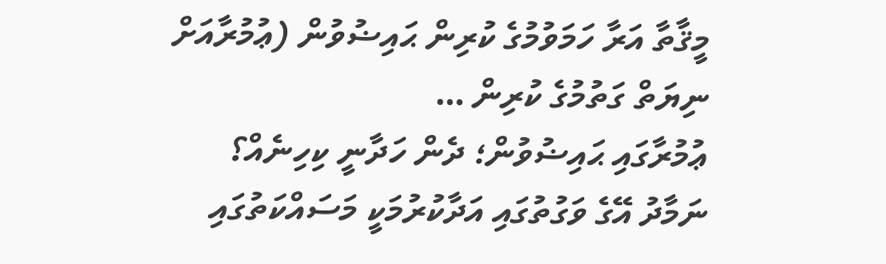މީޤާތާ އަރާ ހަމަވުމުގެ ކުރިން ޙައިޟުވުން (ޢުމުރާއަށް ނިޔަތް ގަތުމުގެ ކުރިން …
ޢުމުރާގައި ޙައިޟުވުން؛ ދެން ހަދާނީ ކިހިނެއް؟
ނަމާދު އޭގެ ވަގުތުގައި އަދާކުރުމަކީ މަސައްކަތުގައި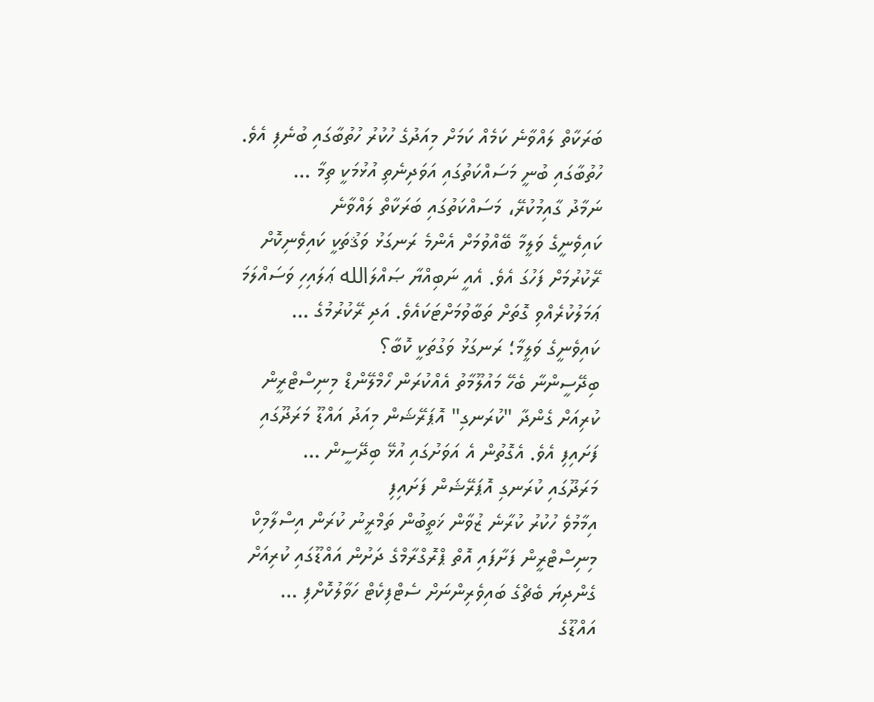ބަރަކާތް ލައްވާނެ ކަމެއް ކަމަށް މިއަދުގެ ހުކުރު ހުތުބާގައި ބުނެފި އެވެ. ހުތުބާގައި ބުނީ މަސައްކަތުގައި އަވަދިނެތި އުޅުމަކީ ތިމާ …
ނަމާދު ގާއިމުކުރޭ، މަސައްކަތުގައި ބަރަކާތް ލައްވާނެ
ކައިވެނީގެ ވަލީމާ ބޭއްވުމަށް އެންމެ ރަނގަޅު ވަޤުތަކީ ކައިވެނިކޮށް ރޭކުރުމަށް ފަހުގަ އެވެ. އެއީ ނަބިއްޔާ ޞައްލަالله ޢަލައިހި ވަސައްލަމަ ޢަމަލުކުރެއްވި ގޮތަށް ތަބާވުމަށްޓަކައެވެ. އަދި ރޭކުރުމުގެ …
ކައިވެނީގެ ވަލީމާ؛ ރަނގަޅު ވަގުތަކީ ކޮބާ؟
ބިދޭސީންނާ ބެހޭ މައުލޫމާތު އެއްކުރަން ހޯމްލޭންޑް މިނިސްޓްރީން ކުރިއަށް ގެންދާ "ކުރަނގި" އޮޕަރޭޝަން މިއަދު އައްޑޫ މަރަދޫގައި ފަށައިފި އެވެ. އެގޮތުން އެ އަވަށުގައި އުޅޭ ބިދޭސީން …
މަރަދޫގައި ކުރަނގި އޮޕަރޭޝަން ފަށައިފި
އިމާމުވެ ހުކުރު ކުރާނެ ޒުވާން ޚަތީބުން ތަމްރީނު ކުރަން އިސްލާމިކް މިނިސްޓްރީން ފަށާފައި އޮތް ޕްރޮގްރާމްގެ ދަށުން އައްޑޫގައި ކުރިއަށް ގެންދިޔަ ބެޗްގެ ބައިވެރިންނަށް ސެޓްފިކެޓް ހަވާލުކޮށްފި …
އައްޑޫގެ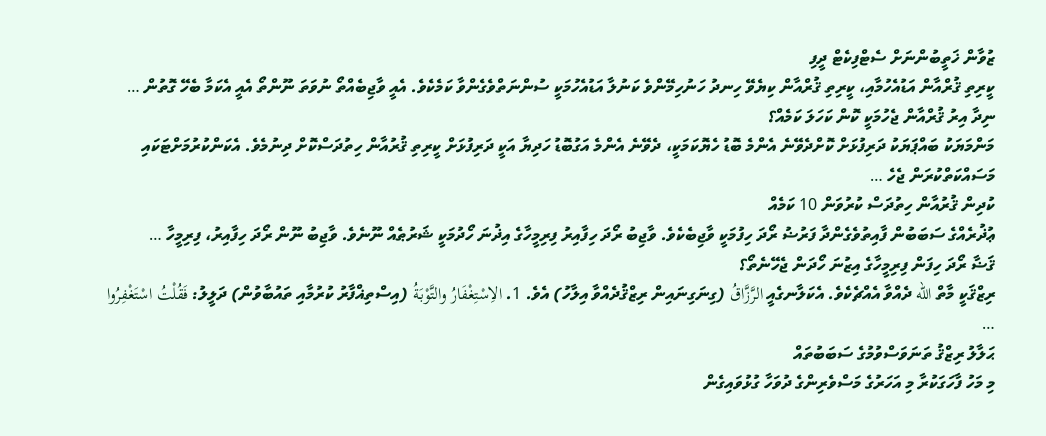ޒުވާން ޚަތީބުންނަށް ސެޓްފިކެޓް ދީފި
ކީރިތި ޤުރްއާން އަޑުއެހުމާއި، ކީރިތި ޤުރްއާން ކިޔެވޭ ހިނދު ހަނުހިމޭންވެ ކަނުލާ އަޑުއެހުމަކީ ސުންނަތްވެގެންވާ ކަމެކެވެ. އެއީ ވާޖިބެއްތޯ ނުވަތަ ނޫންތޯ އެއީ އެކަމާ ބެހޭ ގޮތުން …
ނިދާ އިރު ޤުރްއާން ޖެހުމަކީ ކޮން ކަހަލަ ކަމެއް؟
މަންމަޔަކު ބައްޕަޔަކު ދަރިފުޅަށް ކޮށްދެވޭނެ އެންމެ ބޮޑު ހެޔޮކަމަކީ، ދެވޭނެ އެންމެ އަގުބޮޑު ހަދިޔާ އަކީ ދަރިފުޅަށް ކީރިތި ޤުރުއާން ހިތުދަސްކޮށް ދިނުމެވެ. އެކަންކުރުމަށްޓަކައި މަސައްކަތްކުރަން ޖެހެ …
ކުދިން ޤުރުއާން ހިތުދަސް ކުރުވަން 10 ކަމެއް
ޢުޛުރެއްގެ ސަބަބުން ފާއިތުވެގެންދާ ފަރުޟު ރޯދަ ހިފުމަކީ ވާޖިބެކެވެ. ވާޖިބު ރޯދަ ހިފާއިރު ފިރިމީހާގެ އިޛުނަ ހޯދުމަކީ ޝަރުޠެއް ނޫނެވެ. ވާޖިބު ނޫން ރޯދަ ހިފާއިރު، ފިރިމީހާ …
ޤަޟާ ރޯދަ ހިފަން ފިރިމީހާގެ އިޒުނަ ހޯދަން ޖެހޭނެތޯ؟
ރިޒްޤަކީ މާތް الله ދެއްވާ އެއްޗެކެވެ. އެކަލާނގެއީ الرَّزَّاقُ (ގިނަގިނައިން ރިޒްޤުދެއްވާ އިލާހު) އެވެ. 1. الاِسْتِغْفَارُ والتَّوْبَةُ (އިސްތިޣްފާރު ކުރުމާއި ތައުބާވުން) ދަލީލު: فَقُلْتُ اسْتَغْفِرُوا …
ޙަލާލު ރިޒްޤު ތަނަވަސްވުމުގެ ސަބަބުތައް
މި މަހު ފާހަގަކުރާ މި އަހަރުގެ މަސްވެރިންގެ ދުވަހާ ގުޅުވައިގެން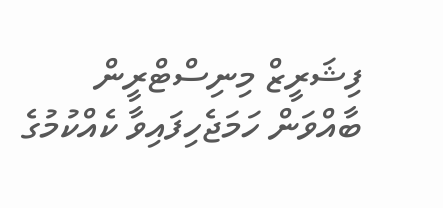ފިޝަރީޒް މިނިސްޓްރީން ބާއްވަން ހަމަޖެހިފައިވާ ކެއްކުމުގެ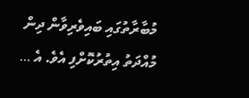މުބާރާތުގައި ބައިވެރިވާން ދިން މުއްދަތު އިތުރުކޮށްފި އެވެ. އެ …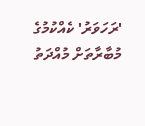'ރަހަވަރު' ކެއްކުމުގެ މުބާރާތަށް މުއްދަތު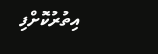އިތުރުކޮށްފި